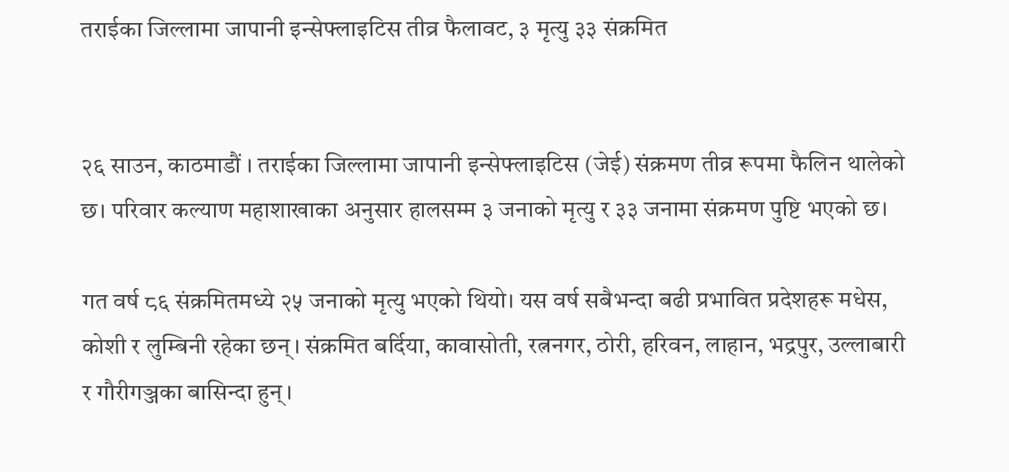तराईका जिल्लामा जापानी इन्सेफ्लाइटिस तीव्र फैलावट, ३ मृत्यु ३३ संक्रमित


२६ साउन, काठमाडौं । तराईका जिल्लामा जापानी इन्सेफ्लाइटिस (जेई) संक्रमण तीव्र रूपमा फैलिन थालेको छ। परिवार कल्याण महाशाखाका अनुसार हालसम्म ३ जनाको मृत्यु र ३३ जनामा संक्रमण पुष्टि भएको छ।

गत वर्ष ८६ संक्रमितमध्ये २५ जनाको मृत्यु भएको थियो। यस वर्ष सबैभन्दा बढी प्रभावित प्रदेशहरू मधेस, कोशी र लुम्बिनी रहेका छन्। संक्रमित बर्दिया, कावासोती, रत्ननगर, ठोरी, हरिवन, लाहान, भद्रपुर, उल्लाबारी र गौरीगञ्जका बासिन्दा हुन्।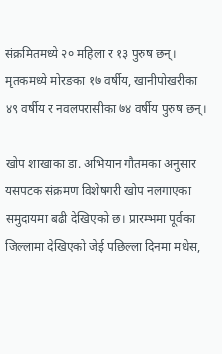संक्रमितमध्ये २० महिला र १३ पुरुष छन्। मृतकमध्ये मोरङका १७ वर्षीय, खानीपोखरीका ४९ वर्षीय र नवलपरासीका ७४ वर्षीय पुरुष छन्।

खोप शाखाका डा. अभियान गौतमका अनुसार यसपटक संक्रमण विशेषगरी खोप नलगाएका समुदायमा बढी देखिएको छ। प्रारम्भमा पूर्वका जिल्लामा देखिएको जेई पछिल्ला दिनमा मधेस,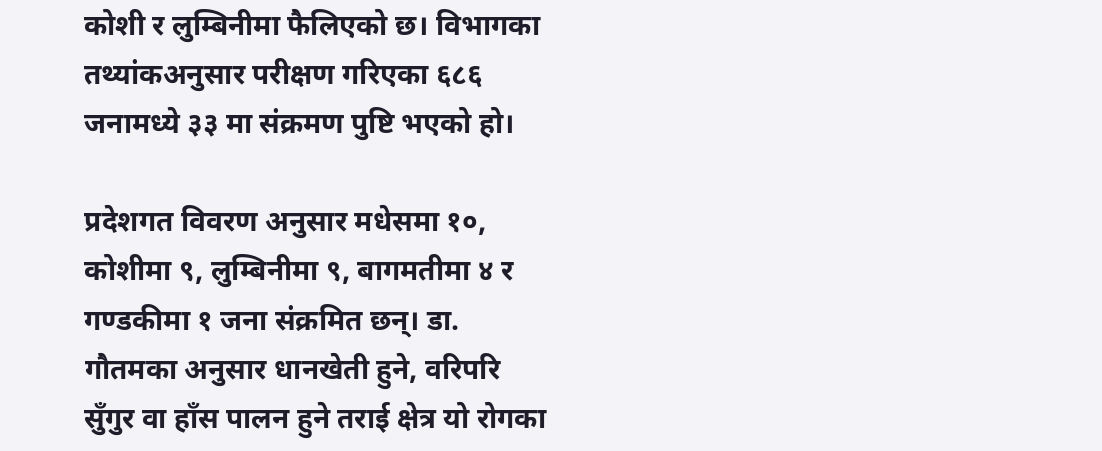कोशी र लुम्बिनीमा फैलिएको छ। विभागका तथ्यांकअनुसार परीक्षण गरिएका ६८६ जनामध्ये ३३ मा संक्रमण पुष्टि भएको हो।

प्रदेशगत विवरण अनुसार मधेसमा १०, कोशीमा ९, लुम्बिनीमा ९, बागमतीमा ४ र गण्डकीमा १ जना संक्रमित छन्। डा. गौतमका अनुसार धानखेती हुने, वरिपरि सुँगुर वा हाँस पालन हुने तराई क्षेत्र यो रोगका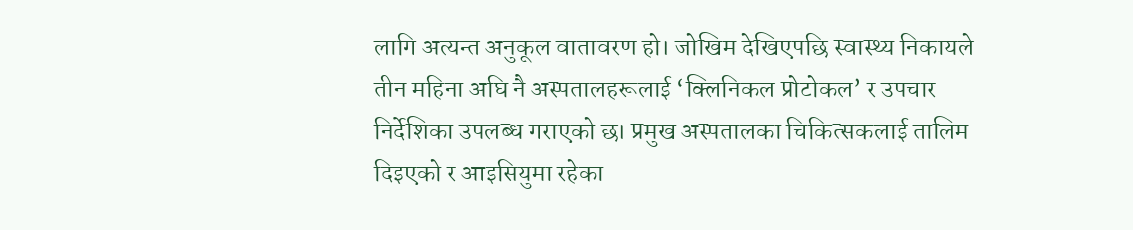लागि अत्यन्त अनुकूल वातावरण हो। जोखिम देखिएपछि स्वास्थ्य निकायले तीन महिना अघि नै अस्पतालहरूलाई ‘क्लिनिकल प्रोटोकल’ र उपचार निर्देशिका उपलब्ध गराएको छ। प्रमुख अस्पतालका चिकित्सकलाई तालिम दिइएको र आइसियुमा रहेका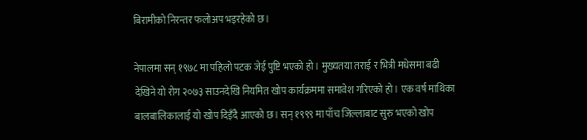बिरामीको निरन्तर फलोअप भइरहेको छ।

नेपालमा सन् १९७८ मा पहिलो पटक जेई पुष्टि भएको हो। मुख्यतया तराई र भित्री मधेसमा बढी देखिने यो रोग २०७३ साउनदेखि नियमित खोप कार्यक्रममा समावेश गरिएको हो। एक वर्ष माथिका बालबालिकालाई यो खोप दिइँदै आएको छ। सन् १९९९ मा पाँच जिल्लाबाट सुरु भएको खोप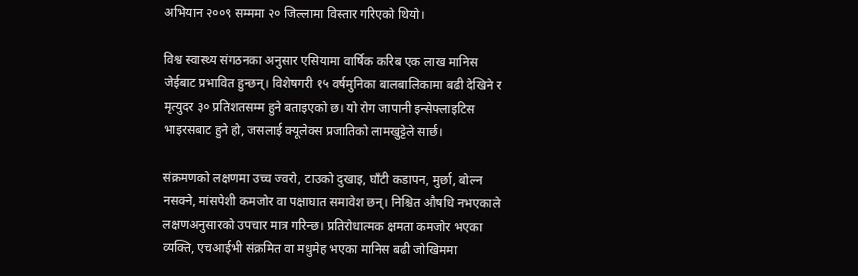अभियान २००९ सम्ममा २० जिल्लामा विस्तार गरिएको थियो।

विश्व स्वास्थ्य संगठनका अनुसार एसियामा वार्षिक करिब एक लाख मानिस जेईबाट प्रभावित हुन्छन्। विशेषगरी १५ वर्षमुनिका बालबालिकामा बढी देखिने र मृत्युदर ३० प्रतिशतसम्म हुने बताइएको छ। यो रोग जापानी इन्सेफ्लाइटिस भाइरसबाट हुने हो, जसलाई क्यूलेक्स प्रजातिको लामखुट्टेले सार्छ।

संक्रमणको लक्षणमा उच्च ज्वरो, टाउको दुखाइ, घाँटी कडापन, मुर्छा, बोल्न नसक्ने, मांसपेशी कमजोर वा पक्षाघात समावेश छन्। निश्चित औषधि नभएकाले लक्षणअनुसारको उपचार मात्र गरिन्छ। प्रतिरोधात्मक क्षमता कमजोर भएका व्यक्ति, एचआईभी संक्रमित वा मधुमेह भएका मानिस बढी जोखिममा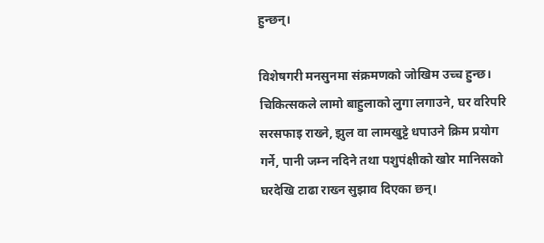हुन्छन्।

विशेषगरी मनसुनमा संक्रमणको जोखिम उच्च हुन्छ। चिकित्सकले लामो बाहुलाको लुगा लगाउने, घर वरिपरि सरसफाइ राख्ने, झुल वा लामखुट्टे धपाउने क्रिम प्रयोग गर्ने, पानी जम्न नदिने तथा पशुपंक्षीको खोर मानिसको घरदेखि टाढा राख्न सुझाव दिएका छन्।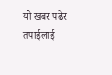यो खबर पढेर तपाईलाई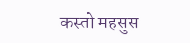कस्तो महसुस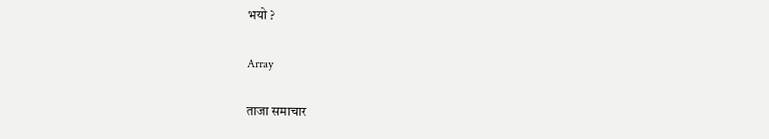भयो ?

Array

ताजा समाचार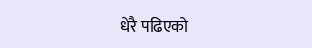धेरै पढिएको